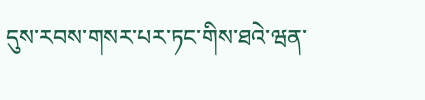དུས་རབས་གསར་པར་ཏང་གིས་ཐའེ་ཝན་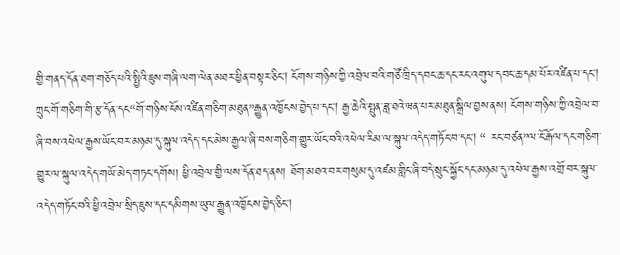གྱི་གནད་དོན་ཐག་གཅོད་པའི་སྤྱིའི་ཇུས་གཞི་ལག་ལེན་མཐར་ཕྱིན་བསྟར་ཅིང། ངོགས་གཉིས་ཀྱི་འབྲེལ་བའི་གཙོ་ཁྲིད་དབང་ཆ་དང་རང་འགུལ་དབང་ཆ་དམ་པོར་འཛིན་པ་དང། ཀྲུང་གོ་གཅིག་གི་རྩ་དོན་དང“གོ་གཉིས་ངོས་འཛིན་གཅིག་མཐུན”རྒྱུན་འཁྱོངས་བྱེད་པ་དང། རྒྱ་ཆེའི་སྤུན་ཟླ་ཐའེ་ཝན་པར་མཐུན་སྒྲིལ་བྱས་ནས། ངོགས་གཉིས་ཀྱི་འབྲེལ་བ་ཞི་བས་འཕེལ་རྒྱས་ཡོང་བར་མཉམ་དུ་སྐུལ་འདེད་དང་མེས་རྒྱལ་ཞི་བས་གཅིག་གྱུར་ཡོང་བའི་འཕེལ་རིམ་ལ་སྐུལ་འདེད་གཏོང་བ་དང། “ རང་བཙན”ལ་ངོ་རྒོལ་དང་གཅིག་གྱུར་ལ་སྐུལ་འདེད་གཡོ་མེད་གཏང་དགོས། ཕྱི་འབྲེལ་གྱི་ལས་དོན་ཐད་ནས། ཐོག་མཐའ་བར་གསུམ་དུ་འཛམ་གླིང་ཞི་བདེ་སྲུང་སྐྱོང་དང་མཉམ་དུ་འཕེལ་རྒྱས་འགྲོ་བར་སྐུལ་འདེད་གཏོང་བའི་ཕྱི་འབྲེལ་སྲིད་ཇུས་དང་དམིགས་ཡུལ་རྒྱུན་འཁྱོངས་བྱེད་ཅིང།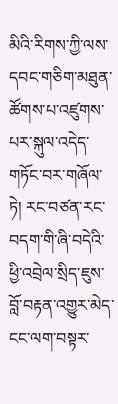མིའི་རིགས་ཀྱི་ལས་དབང་གཅིག་མཐུན་ཚོགས་པ་འཛུགས་པར་སྐུལ་འདེད་གཏོང་བར་གཞོལ་ཏེ། རང་བཙན་རང་བདག་གི་ཞི་བདེའི་ཕྱི་འབྲེལ་སྲིད་ཇུས་བློ་བརྟན་འགྱུར་མེད་ངང་ལག་བསྟར་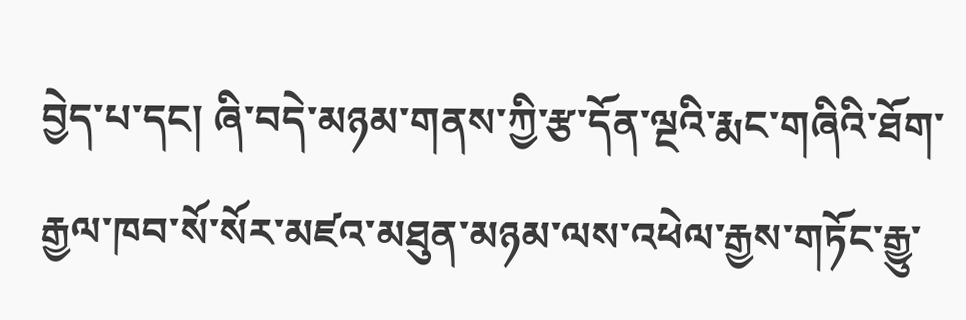བྱེད་པ་དང། ཞི་བདེ་མཉམ་གནས་ཀྱི་རྩ་དོན་ལྔའི་རྨང་གཞིའི་ཐོག་རྒྱལ་ཁབ་སོ་སོར་མཛའ་མཐུན་མཉམ་ལས་འཕེལ་རྒྱས་གཏོང་རྒྱུ་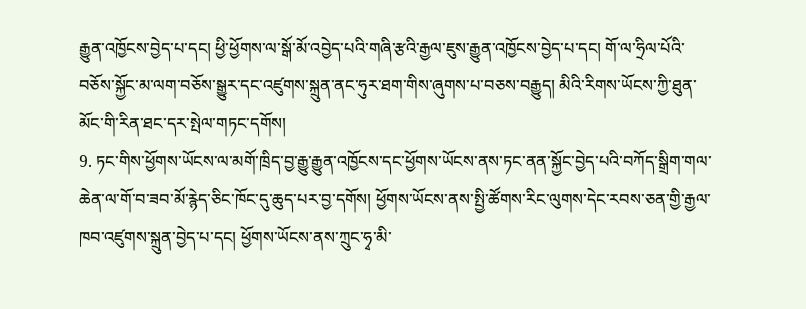རྒྱུན་འཁྱོངས་བྱེད་པ་དང། ཕྱི་ཕྱོགས་ལ་སྒོ་མོ་འབྱེད་པའི་གཞི་རྩའི་རྒྱལ་ཇུས་རྒྱུན་འཁྱོངས་བྱེད་པ་དང། གོ་ལ་ཧྲིལ་པོའི་བཅོས་སྐྱོང་མ་ལག་བཅོས་སྒྱུར་དང་འཛུགས་སྐྲུན་ནང་ཧུར་ཐག་གིས་ཞུགས་པ་བཅས་བརྒྱུད། མིའི་རིགས་ཡོངས་ཀྱི་ཐུན་མོང་གི་རིན་ཐང་དར་སྤེལ་གཏང་དགོས།
9. ཏང་གིས་ཕྱོགས་ཡོངས་ལ་མགོ་ཁྲིད་བྱ་རྒྱུ་རྒྱུན་འཁྱོངས་དང་ཕྱོགས་ཡོངས་ནས་ཏང་ནན་སྐྱོང་བྱེད་པའི་བཀོད་སྒྲིག་གལ་ཆེན་ལ་གོ་བ་ཟབ་མོ་རྙེད་ཅིང་ཁོང་དུ་ཆུད་པར་བྱ་དགོས། ཕྱོགས་ཡོངས་ནས་སྤྱི་ཚོགས་རིང་ལུགས་དེང་རབས་ཅན་གྱི་རྒྱལ་ཁབ་འཛུགས་སྐྲུན་བྱེད་པ་དང། ཕྱོགས་ཡོངས་ནས་ཀྲུང་ཧྭ་མི་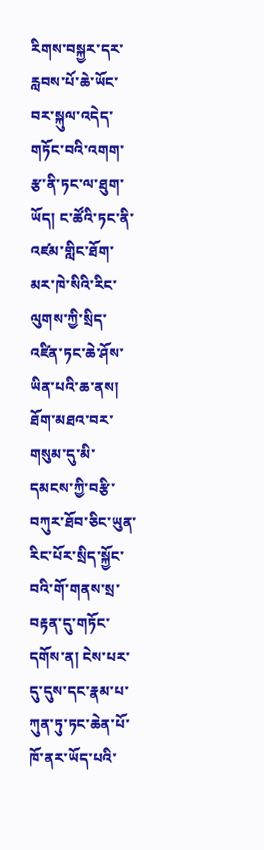རིགས་བསྐྱར་དར་རླབས་པོ་ཆེ་ཡོང་བར་སྐུལ་འདེད་གཏོང་བའི་འགག་རྩ་ནི་ཏང་ལ་ཐུག་ཡོད། ང་ཚོའི་ཏང་ནི་འཛམ་གླིང་ཐོག་མར་ཁེ་སིའི་རིང་ལུགས་ཀྱི་སྲིད་འཛིན་ཏང་ཆེ་ཤོས་ཡིན་པའི་ཆ་ནས། ཐོག་མཐའ་བར་གསུམ་དུ་མི་དམངས་ཀྱི་བརྩི་བཀུར་ཐོབ་ཅིང་ཡུན་རིང་པོར་སྲིད་སྐྱོང་བའི་གོ་གནས་སྲ་བརྟན་དུ་གཏོང་དགོས་ན། ངེས་པར་དུ་དུས་དང་རྣམ་པ་ཀུན་ཏུ་ཏང་ཆེན་པོ་ཁོ་ནར་ཡོད་པའི་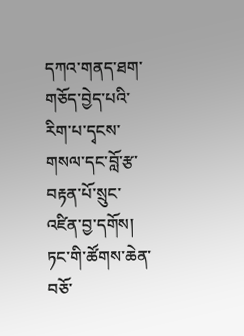དཀའ་གནད་ཐག་གཅོད་བྱེད་པའི་རིག་པ་དྭངས་གསལ་དང་བློ་རྩ་བརྟན་པོ་སྲུང་འཛིན་བྱ་དགོས། ཏང་གི་ཚོགས་ཆེན་བཅོ་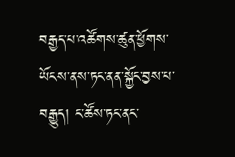བརྒྱད་པ་འཚོགས་ཚུན་ཕྱོགས་ཡོངས་ནས་ཏང་ནན་སྐྱོང་བྱས་པ་བརྒྱུད། ང་ཚོས་ཏང་ནང་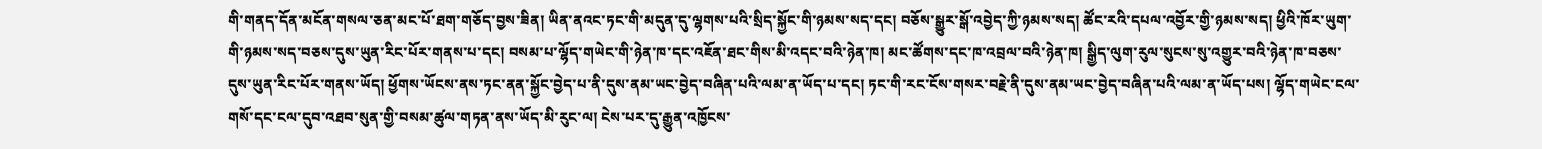གི་གནད་དོན་མངོན་གསལ་ཅན་མང་པོ་ཐག་གཅོད་བྱས་ཟིན། ཡིན་ནའང་ཏང་གི་མདུན་དུ་ལྷགས་པའི་སྲིད་སྐྱོང་གི་ཉམས་སད་དང། བཅོས་སྒྱུར་སྒོ་འབྱེད་ཀྱི་ཉམས་སད། ཚོང་རའི་དཔལ་འབྱོར་གྱི་ཉམས་སད། ཕྱིའི་ཁོར་ཡུག་གི་ཉམས་སད་བཅས་དུས་ཡུན་རིང་པོར་གནས་པ་དང། བསམ་པ་ལྷོད་གཡེང་གི་ཉེན་ཁ་དང་འཇོན་ཐང་གིས་མི་འདང་བའི་ཉེན་ཁ། མང་ཚོགས་དང་ཁ་འབྲལ་བའི་ཉེན་ཁ། སྒྱིད་ལུག་རུལ་སུངས་སུ་འགྱུར་བའི་ཉེན་ཁ་བཅས་དུས་ཡུན་རིང་པོར་གནས་ཡོད། ཕྱོགས་ཡོངས་ནས་ཏང་ནན་སྐྱོང་བྱེད་པ་ནི་དུས་ནམ་ཡང་བྱེད་བཞིན་པའི་ལམ་ན་ཡོད་པ་དང། ཏང་གི་རང་ངོས་གསར་བརྗེ་ནི་དུས་ནམ་ཡང་བྱེད་བཞིན་པའི་ལམ་ན་ཡོད་པས། ལྷོད་གཡེང་ངལ་གསོ་དང་ངལ་དུབ་འཐབ་སུན་གྱི་བསམ་ཚུལ་གཏན་ནས་ཡོད་མི་རུང་ལ། ངེས་པར་དུ་རྒྱུན་འཁྱོངས་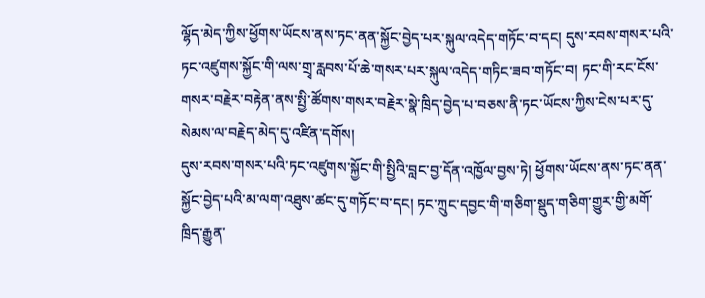ལྷོད་མེད་ཀྱིས་ཕྱོགས་ཡོངས་ནས་ཏང་ནན་སྐྱོང་བྱེད་པར་སྐུལ་འདེད་གཏོང་བ་དང། དུས་རབས་གསར་པའི་ཏང་འཛུགས་སྐྱོང་གི་ལས་གྲྭ་རླབས་པོ་ཆེ་གསར་པར་སྐུལ་འདེད་གཏིང་ཟབ་གཏོང་བ། ཏང་གི་རང་ངོས་གསར་བརྗེར་བརྟེན་ནས་སྤྱི་ཚོགས་གསར་བརྗེར་སྣེ་ཁྲིད་བྱེད་པ་བཅས་ནི་ཏང་ཡོངས་ཀྱིས་ངེས་པར་དུ་སེམས་ལ་བརྗེད་མེད་དུ་འཛིན་དགོས།
དུས་རབས་གསར་པའི་ཏང་འཛུགས་སྐྱོང་གི་སྤྱིའི་བླང་བྱ་དོན་འཁྱོལ་བྱས་ཏེ། ཕྱོགས་ཡོངས་ནས་ཏང་ནན་སྐྱོང་བྱེད་པའི་མ་ལག་འཐུས་ཚང་དུ་གཏོང་བ་དང། ཏང་ཀྲུང་དབྱང་གི་གཅིག་སྡུད་གཅིག་གྱུར་གྱི་མགོ་ཁྲིད་རྒྱུན་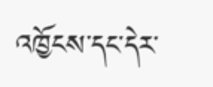འཁྱོངས་དང་དེར་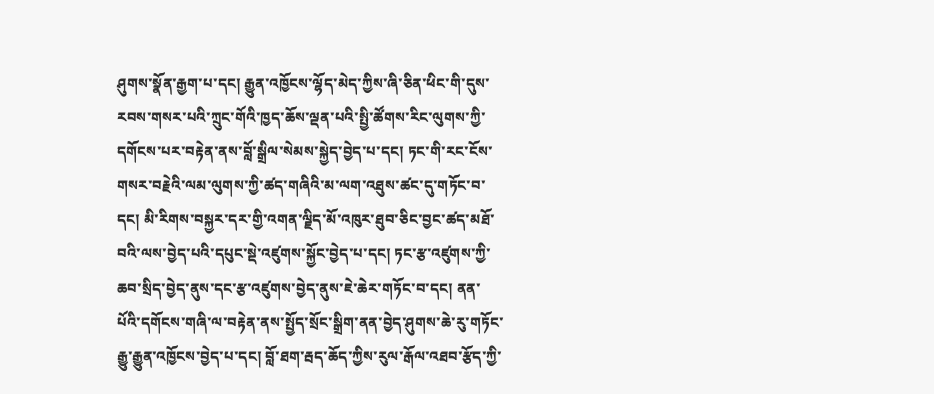ཤུགས་སྣོན་རྒྱག་པ་དང། རྒྱུན་འཁྱོངས་ལྷོད་མེད་ཀྱིས་ཞི་ཅིན་ཕིང་གི་དུས་རབས་གསར་པའི་ཀྲུང་གོའི་ཁྱད་ཆོས་ལྡན་པའི་སྤྱི་ཚོགས་རིང་ལུགས་ཀྱི་དགོངས་པར་བརྟེན་ནས་བློ་སྒྲིལ་སེམས་སྐྱེད་བྱེད་པ་དང། ཏང་གི་རང་ངོས་གསར་བརྗེའི་ལམ་ལུགས་ཀྱི་ཚད་གཞིའི་མ་ལག་འཐུས་ཚང་དུ་གཏོང་བ་དང། མི་རིགས་བསྐྱར་དར་གྱི་འགན་ལྗིད་མོ་འཁུར་ཐུབ་ཅིང་བྱང་ཚད་མཐོ་བའི་ལས་བྱེད་པའི་དཔུང་སྡེ་འཛུགས་སྐྱོང་བྱེད་པ་དང། ཏང་རྩ་འཛུགས་ཀྱི་ཆབ་སྲིད་བྱེད་ནུས་དང་རྩ་འཛུགས་བྱེད་ནུས་ཇེ་ཆེར་གཏོང་བ་དང། ནན་པོའི་དགོངས་གཞི་ལ་བརྟེན་ནས་སྤྱོད་སྲོང་སྒྲིག་ནན་བྱེད་ཤུགས་ཆེ་རུ་གཏོང་རྒྱུ་རྒྱུན་འཁྱོངས་བྱེད་པ་དང། བློ་ཐག་རྦད་ཆོད་ཀྱིས་རུལ་རྒོལ་འཐབ་རྩོད་ཀྱི་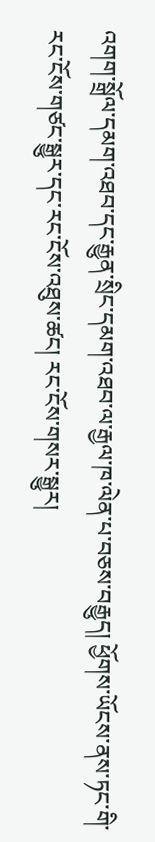འགག་སྒྲོལ་དམག་འཐབ་དང་རྒྱུན་སྲིང་དམག་འཐབ་ལ་རྒྱལ་ཁ་ལེན་པ་བཅས་བརྒྱུད། ཕྱོགས་ཡོངས་ནས་ཏང་གི་རང་ངོས་གཙང་སྒྱུར་དང་རང་ངོས་འཐུས་ཚང། རང་ངོས་གསར་སྒྱུར།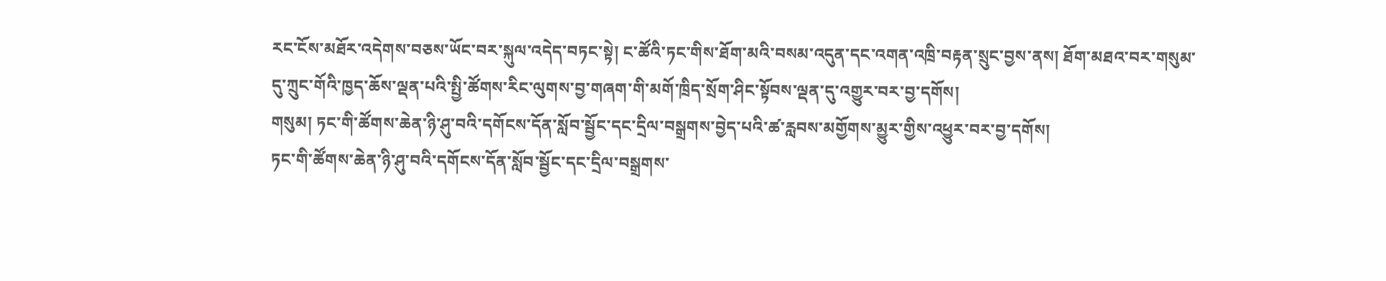རང་ངོས་མཐོར་འདེགས་བཅས་ཡོང་བར་སྐུལ་འདེད་བཏང་སྟེ། ང་ཚོའི་ཏང་གིས་ཐོག་མའི་བསམ་འདུན་དང་འགན་འཁྲི་བརྟན་སྲུང་བྱས་ནས། ཐོག་མཐའ་བར་གསུམ་དུ་ཀྲུང་གོའི་ཁྱད་ཆོས་ལྡན་པའི་སྤྱི་ཚོགས་རིང་ལུགས་བྱ་གཞག་གི་མགོ་ཁྲིད་སྲོག་ཤིང་སྟོབས་ལྡན་དུ་འགྱུར་བར་བྱ་དགོས།
གསུམ། ཏང་གི་ཚོགས་ཆེན་ཉི་ཤུ་བའི་དགོངས་དོན་སློབ་སྦྱོང་དང་དྲིལ་བསྒྲགས་བྱེད་པའི་ཚ་རླབས་མགྱོགས་མྱུར་གྱིས་འཕྱུར་བར་བྱ་དགོས།
ཏང་གི་ཚོགས་ཆེན་ཉི་ཤུ་བའི་དགོངས་དོན་སློབ་སྦྱོང་དང་དྲིལ་བསྒྲགས་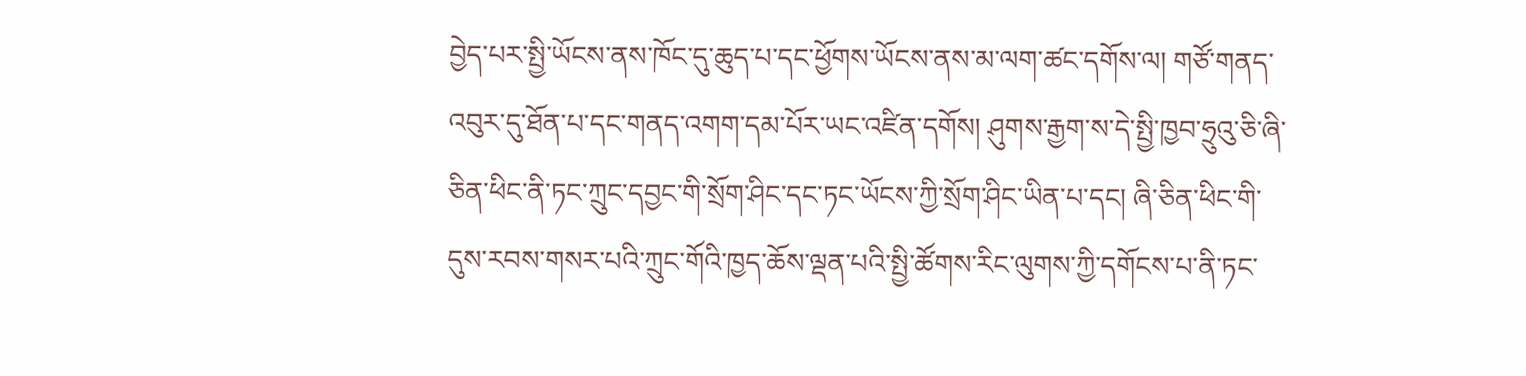བྱེད་པར་སྤྱི་ཡོངས་ནས་ཁོང་དུ་ཆུད་པ་དང་ཕྱོགས་ཡོངས་ནས་མ་ལག་ཚང་དགོས་ལ། གཙོ་གནད་འབུར་དུ་ཐོན་པ་དང་གནད་འགག་དམ་པོར་ཡང་འཛིན་དགོས། ཤུགས་རྒྱག་ས་དེ་སྤྱི་ཁྱབ་ཧྲུའུ་ཅི་ཞི་ཅིན་ཕིང་ནི་ཏང་ཀྲུང་དབྱང་གི་སྲོག་ཤིང་དང་ཏང་ཡོངས་ཀྱི་སྲོག་ཤིང་ཡིན་པ་དང། ཞི་ཅིན་ཕིང་གི་དུས་རབས་གསར་པའི་ཀྲུང་གོའི་ཁྱད་ཆོས་ལྡན་པའི་སྤྱི་ཚོགས་རིང་ལུགས་ཀྱི་དགོངས་པ་ནི་ཏང་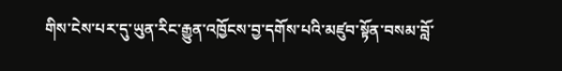གིས་ངེས་པར་དུ་ཡུན་རིང་རྒྱུན་འཁྱོངས་བྱ་དགོས་པའི་མཛུབ་སྟོན་བསམ་བློ་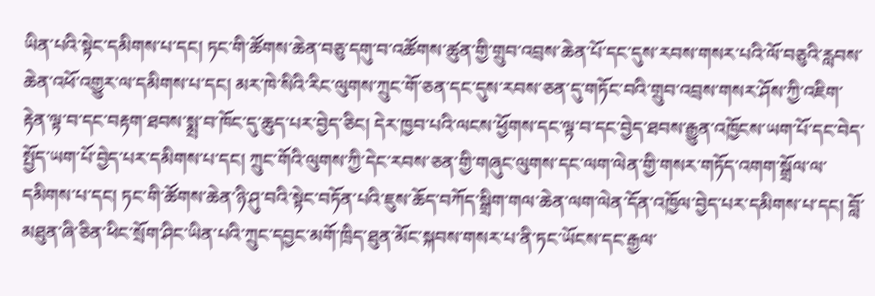ཡིན་པའི་སྟེང་དམིགས་པ་དང། ཏང་གི་ཚོགས་ཆེན་བཅུ་དགུ་བ་འཚོགས་ཚུན་གྱི་གྲུབ་འབྲས་ཆེན་པོ་དང་དུས་རབས་གསར་པའི་ལོ་བཅུའི་རླབས་ཆེན་འཕོ་འགྱུར་ལ་དམིགས་པ་དང། མར་ཁེ་སིའི་རིང་ལུགས་ཀྲུང་གོ་ཅན་དང་དུས་རབས་ཅན་དུ་གཏོང་བའི་གྲུབ་འབྲས་གསར་ཤོས་ཀྱི་འཇིག་རྟེན་ལྟ་བ་དང་བརྟག་ཐབས་སྨྲ་བ་ཁོང་དུ་ཆུད་པར་བྱེད་ཅིང། དེར་ཁྱབ་པའི་ལངས་ཕྱོགས་དང་ལྟ་བ་དང་བྱེད་ཐབས་རྒྱུན་འཁྱོངས་ཡག་པོ་དང་བེད་སྤྱོད་ཡག་པོ་བྱེད་པར་དམིགས་པ་དང། ཀྲུང་གོའི་ལུགས་ཀྱི་དེང་རབས་ཅན་གྱི་གཞུང་ལུགས་དང་ལག་ལེན་གྱི་གསར་གཏོད་འགག་སྒྲོལ་ལ་དམིགས་པ་དང། ཏང་གི་ཚོགས་ཆེན་ཉི་ཤུ་བའི་སྟེང་བཏོན་པའི་ཇུས་ཆོད་བཀོད་སྒྲིག་གལ་ཆེན་ལག་ལེན་དོན་འཁྱོལ་བྱེད་པར་དམིགས་པ་དང། བློ་མཐུན་ཞི་ཅིན་ཕིང་སྲོག་ཤིང་ཡིན་པའི་ཀྲུང་དབྱང་མགོ་ཁྲིད་ཐུན་མོང་སྐབས་གསར་པ་ནི་ཏང་ཡོངས་དང་རྒྱལ་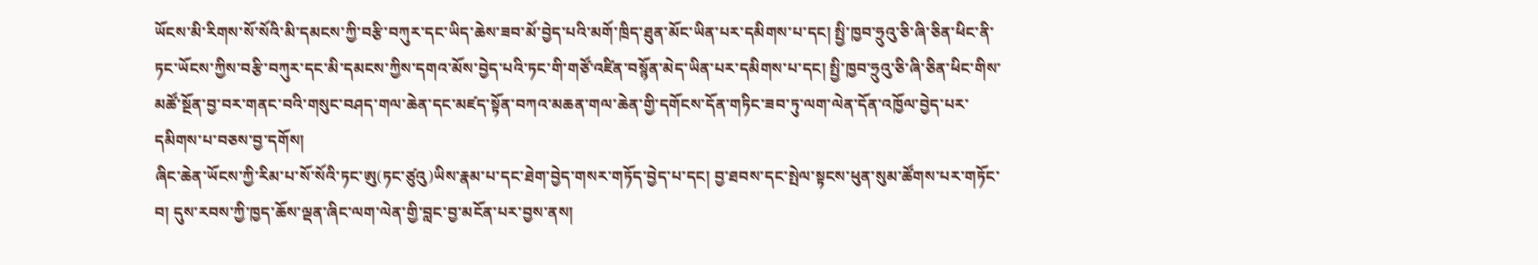ཡོངས་མི་རིགས་སོ་སོའི་མི་དམངས་ཀྱི་བརྩི་བཀུར་དང་ཡིད་ཆེས་ཟབ་མོ་བྱེད་པའི་མགོ་ཁྲིད་ཐུན་མོང་ཡིན་པར་དམིགས་པ་དང། སྤྱི་ཁྱབ་ཧྲུའུ་ཅི་ཞི་ཅིན་ཕིང་ནི་ཏང་ཡོངས་ཀྱིས་བརྩི་བཀུར་དང་མི་དམངས་ཀྱིས་དགའ་མོས་བྱེད་པའི་ཏང་གི་གཙོ་འཛིན་བསྙོན་མེད་ཡིན་པར་དམིགས་པ་དང། སྤྱི་ཁྱབ་ཧྲུའུ་ཅི་ཞི་ཅིན་ཕིང་གིས་མཚོ་སྔོན་བྱ་བར་གནང་བའི་གསུང་བཤད་གལ་ཆེན་དང་མཛད་སྟོན་བཀའ་མཆན་གལ་ཆེན་གྱི་དགོངས་དོན་གཏིང་ཟབ་ཏུ་ལག་ལེན་དོན་འཁྱོལ་བྱེད་པར་དམིགས་པ་བཅས་བྱ་དགོས།
ཞིང་ཆེན་ཡོངས་ཀྱི་རིམ་པ་སོ་སོའི་ཏང་ཨུ(ཏང་ཙུའུ)ཡིས་རྣམ་པ་དང་ཐེག་བྱེད་གསར་གཏོད་བྱེད་པ་དང། བྱ་ཐབས་དང་སྤེལ་སྟངས་ཕུན་སུམ་ཚོགས་པར་གཏོང་བ། དུས་རབས་ཀྱི་ཁྱད་ཆོས་ལྡན་ཞིང་ལག་ལེན་གྱི་བླང་བྱ་མངོན་པར་བྱས་ནས།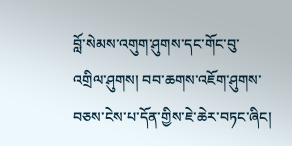བློ་སེམས་འགུག་ཤུགས་དང་གོང་བུ་འགྲིལ་ཤུགས། བབ་ཆགས་འཇོག་ཤུགས་བཅས་ངེས་པ་དོན་གྱིས་ཇེ་ཆེར་བཏང་ཞིང།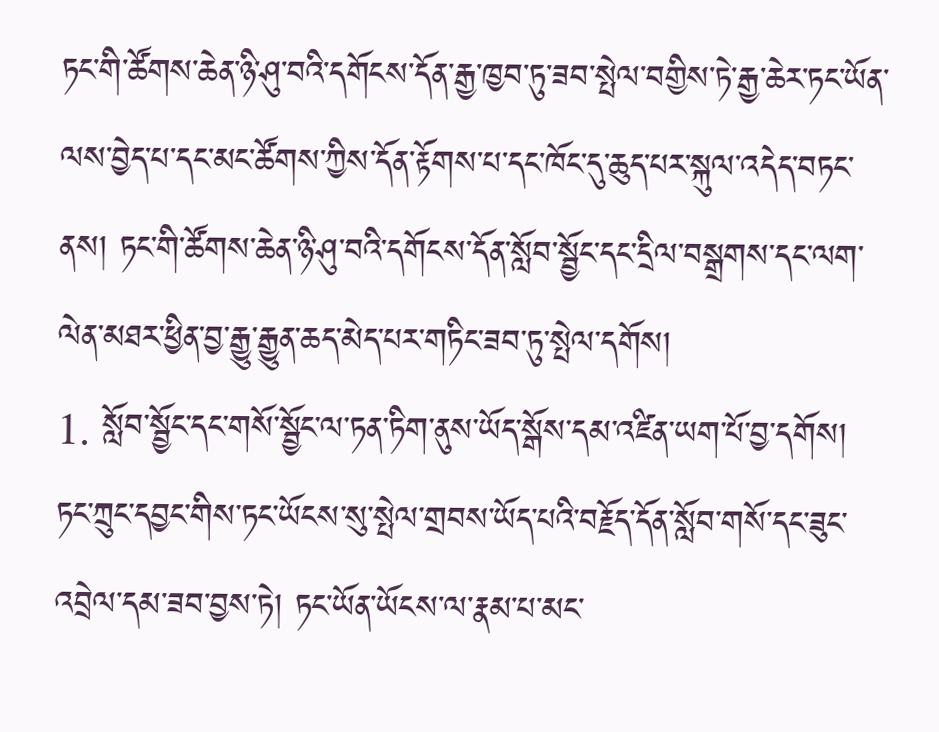ཏང་གི་ཚོགས་ཆེན་ཉི་ཤུ་བའི་དགོངས་དོན་རྒྱ་ཁྱབ་ཏུ་ཟབ་སྤེལ་བགྱིས་ཏེ་རྒྱ་ཆེར་ཏང་ཡོན་ལས་བྱེད་པ་དང་མང་ཚོགས་ཀྱིས་དོན་རྟོགས་པ་དང་ཁོང་དུ་ཆུད་པར་སྐུལ་འདེད་བཏང་ནས། ཏང་གི་ཚོགས་ཆེན་ཉི་ཤུ་བའི་དགོངས་དོན་སློབ་སྦྱོང་དང་དྲིལ་བསྒྲགས་དང་ལག་ལེན་མཐར་ཕྱིན་བྱ་རྒྱུ་རྒྱུན་ཆད་མེད་པར་གཏིང་ཟབ་ཏུ་སྤེལ་དགོས།
1. སློབ་སྦྱོང་དང་གསོ་སྦྱོང་ལ་ཏན་ཏིག་ནུས་ཡོད་སྒོས་དམ་འཛིན་ཡག་པོ་བྱ་དགོས། ཏང་ཀྲུང་དབྱང་གིས་ཏང་ཡོངས་སུ་སྤེལ་གྲབས་ཡོད་པའི་བརྗོད་དོན་སློབ་གསོ་དང་ཟུང་འབྲེལ་དམ་ཟབ་བྱས་ཏེ། ཏང་ཡོན་ཡོངས་ལ་རྣམ་པ་མང་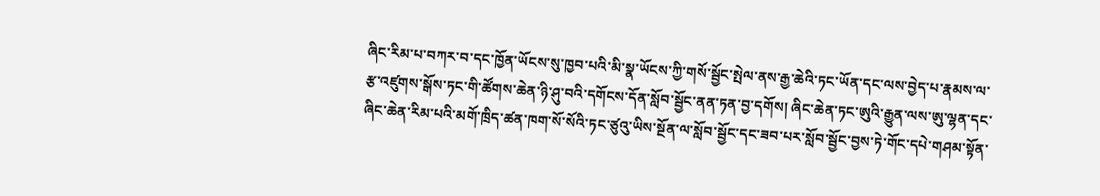ཞིང་རིམ་པ་བཀར་བ་དང་ཁྱོན་ཡོངས་སུ་ཁྱབ་པའི་མི་སྣ་ཡོངས་ཀྱི་གསོ་སྦྱོང་སྤེལ་ནས་རྒྱ་ཆེའི་ཏང་ཡོན་དང་ལས་བྱེད་པ་རྣམས་ལ་རྩ་འཛུགས་སྒོས་ཏང་གི་ཚོགས་ཆེན་ཉི་ཤུ་བའི་དགོངས་དོན་སློབ་སྦྱོང་ནན་ཏན་བྱ་དགོས། ཞིང་ཆེན་ཏང་ཨུའི་རྒྱུན་ལས་ཨུ་ལྷན་དང་ཞིང་ཆེན་རིམ་པའི་མགོ་ཁྲིད་ཚན་ཁག་སོ་སོའི་ཏང་ཙུའུ་ཡིས་སྔོན་ལ་སློབ་སྦྱོང་དང་ཟབ་པར་སློབ་སྦྱོང་བྱས་ཏེ་གོང་དཔེ་གཤམ་སྟོན་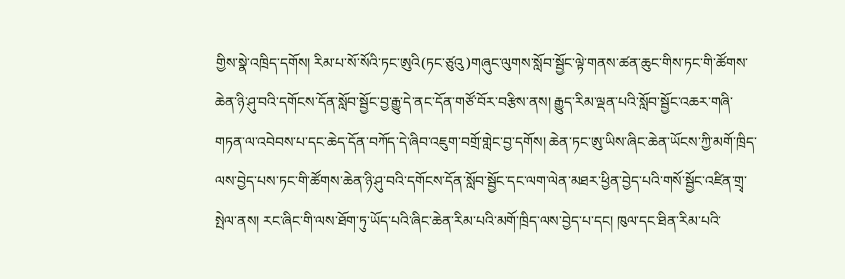གྱིས་སྣེ་འཁྲིད་དགོས། རིམ་པ་སོ་སོའི་ཏང་ཨུའི(ཏང་ཙུའུ)གཞུང་ལུགས་སློབ་སྦྱོང་ལྟེ་གནས་ཚན་ཆུང་གིས་ཏང་གི་ཚོགས་ཆེན་ཉི་ཤུ་བའི་དགོངས་དོན་སློབ་སྦྱོང་བྱ་རྒྱུ་དེ་ནང་དོན་གཙོ་བོར་བརྩིས་ནས། རྒྱུད་རིམ་ལྡན་པའི་སློབ་སྦྱོང་འཆར་གཞི་གཏན་ལ་འབེབས་པ་དང་ཆེད་དོན་བཀོད་དེ་ཞིབ་འཇུག་བགྲོ་གླེང་བྱ་དགོས། ཆེན་ཏང་ཨུ་ཡིས་ཞིང་ཆེན་ཡོངས་ཀྱི་མགོ་ཁྲིད་ལས་བྱེད་པས་ཏང་གི་ཚོགས་ཆེན་ཉི་ཤུ་བའི་དགོངས་དོན་སློབ་སྦྱོང་དང་ལག་ལེན་མཐར་ཕྱིན་བྱེད་པའི་གསོ་སྦྱོང་འཛིན་གྲྭ་སྤེལ་ནས། རང་ཞིང་གི་ལས་ཐོག་ཏུ་ཡོད་པའི་ཞིང་ཆེན་རིམ་པའི་མགོ་ཁྲིད་ལས་བྱེད་པ་དང། ཁུལ་དང་ཐིན་རིམ་པའི་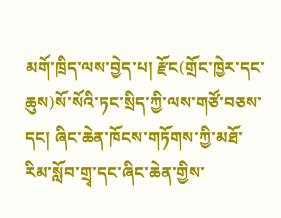མགོ་ཁྲིད་ལས་བྱེད་པ། རྫོང(གྲོང་ཁྱེར་དང་ཆུས)སོ་སོའི་ཏང་སྲིད་ཀྱི་ལས་གཙོ་བཅས་དང། ཞིང་ཆེན་ཁོངས་གཏོགས་ཀྱི་མཐོ་རིམ་སློབ་གྲྭ་དང་ཞིང་ཆེན་གྱིས་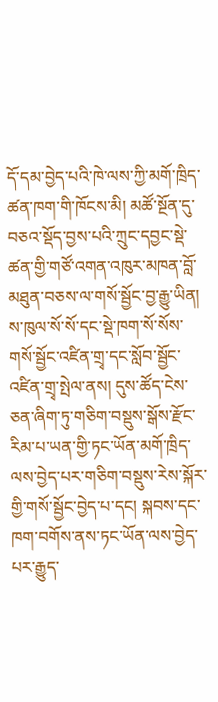དོ་དམ་བྱེད་པའི་ཁེ་ལས་ཀྱི་མགོ་ཁྲིད་ཚན་ཁག་གི་ཁོངས་མི། མཚོ་སྔོན་དུ་བཅའ་སྡོད་བྱས་པའི་ཀྲུང་དབྱང་སྡེ་ཚན་གྱི་གཙོ་འགན་འཁུར་མཁན་བློ་མཐུན་བཅས་ལ་གསོ་སྦྱོང་བྱ་རྒྱུ་ཡིན། ས་ཁུལ་སོ་སོ་དང་སྡེ་ཁག་སོ་སོས་གསོ་སྦྱོང་འཛིན་གྲྭ་དང་སློབ་སྦྱོང་འཛིན་གྲྭ་སྤེལ་ནས། དུས་ཚོད་ངེས་ཅན་ཞིག་ཏུ་གཅིག་བསྡུས་སྒོས་རྫོང་རིམ་པ་ཡན་གྱི་ཏང་ཡོན་མགོ་ཁྲིད་ལས་བྱེད་པར་གཅིག་བསྡུས་རེས་སྐོར་གྱི་གསོ་སྦྱོང་བྱེད་པ་དང། སྐབས་དང་ཁག་བགོས་ནས་ཏང་ཡོན་ལས་བྱེད་པར་རྒྱུད་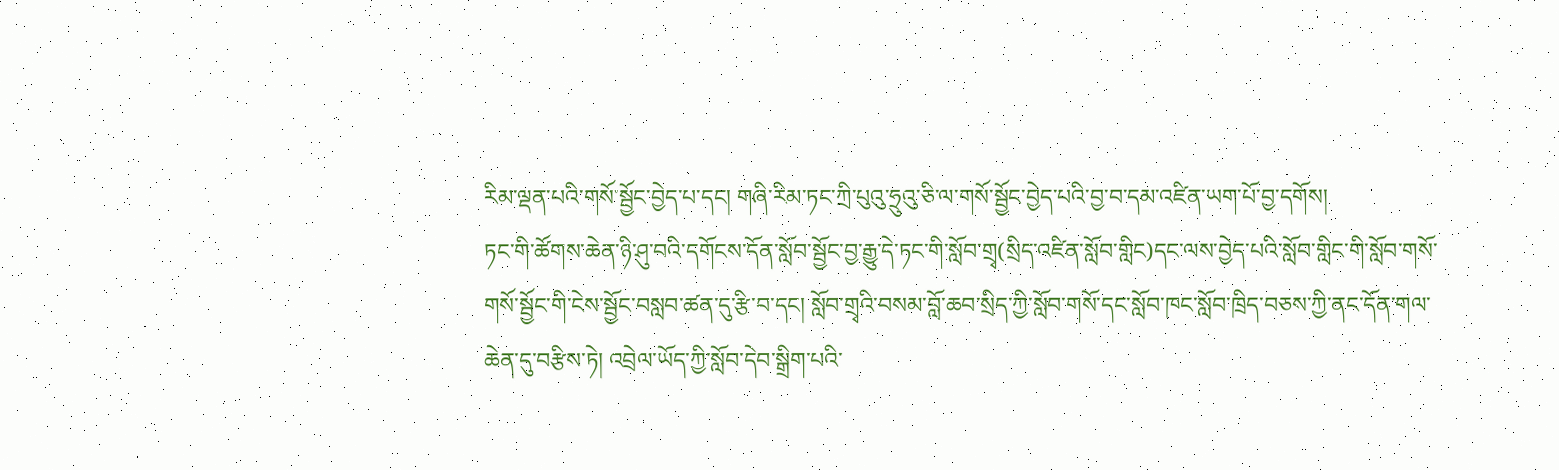རིམ་ལྡན་པའི་གསོ་སྦྱོང་བྱེད་པ་དང། གཞི་རིམ་ཏང་ཀྲི་པུའུ་ཧྲུའུ་ཅི་ལ་གསོ་སྦྱོང་བྱེད་པའི་བྱ་བ་དམ་འཛིན་ཡག་པོ་བྱ་དགོས།
ཏང་གི་ཚོགས་ཆེན་ཉི་ཤུ་བའི་དགོངས་དོན་སློབ་སྦྱོང་བྱ་རྒྱུ་དེ་ཏང་གི་སློབ་གྲྭ(སྲིད་འཛིན་སློབ་གླིང)དང་ལས་བྱེད་པའི་སློབ་གླིང་གི་སློབ་གསོ་གསོ་སྦྱོང་གི་ངེས་སྦྱོང་བསླབ་ཚན་དུ་རྩི་བ་དང། སློབ་གྲྭའི་བསམ་བློ་ཆབ་སྲིད་ཀྱི་སློབ་གསོ་དང་སློབ་ཁང་སློབ་ཁྲིད་བཅས་ཀྱི་ནང་དོན་གལ་ཆེན་དུ་བརྩིས་ཏེ། འབྲེལ་ཡོད་ཀྱི་སློབ་དེབ་སྒྲིག་པའི་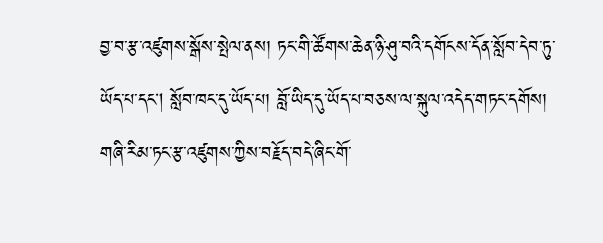བྱ་བ་རྩ་འཛུགས་སྒོས་སྤེལ་ནས། ཏང་གི་ཚོགས་ཆེན་ཉི་ཤུ་བའི་དགོངས་དོན་སློབ་དེབ་ཏུ་ཡོད་པ་དང། སློབ་ཁང་དུ་ཡོད་པ། བློ་ཡིད་དུ་ཡོད་པ་བཅས་ལ་སྐུལ་འདེད་གཏང་དགོས། གཞི་རིམ་ཏང་རྩ་འཛུགས་ཀྱིས་བརྗོད་བདེ་ཞིང་གོ་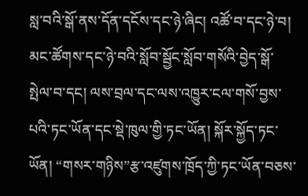སླ་བའི་སྒོ་ནས་དོན་དངོས་དང་ཉེ་ཞིང། འཚོ་བ་དང་ཉེ་བ། མང་ཚོགས་དང་ཉེ་བའི་སློབ་སྦྱོང་སློབ་གསོའི་བྱེད་སྒོ་སྤེལ་བ་དང། ལས་བྲལ་དང་ལས་འཁྱུར་ངལ་གསོ་བྱས་པའི་ཏང་ཡོན་དང་སྡེ་ཁུལ་གྱི་ཏང་ཡོན། སྐོར་སྐྱོད་ཏང་ཡོན། “གསར་གཉིས”རྩ་འཛུགས་ཁྲོད་ཀྱི་ཏང་ཡོན་བཅས་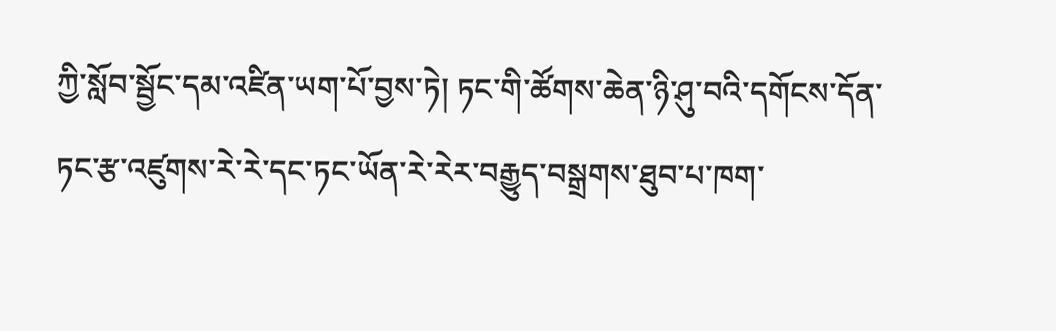ཀྱི་སློབ་སྦྱོང་དམ་འཛིན་ཡག་པོ་བྱས་ཏེ། ཏང་གི་ཚོགས་ཆེན་ཉི་ཤུ་བའི་དགོངས་དོན་ཏང་རྩ་འཛུགས་རེ་རེ་དང་ཏང་ཡོན་རེ་རེར་བརྒྱུད་བསྒྲགས་ཐུབ་པ་ཁག་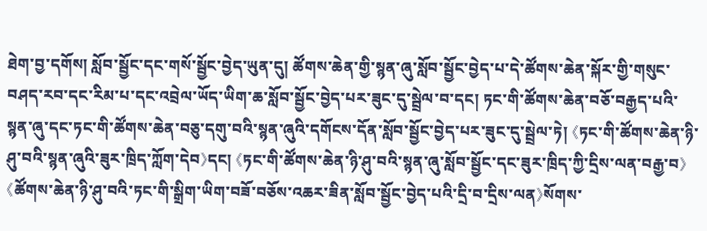ཐེག་བྱ་དགོས། སློབ་སྦྱོང་དང་གསོ་སྦྱོང་བྱེད་ཡུན་དུ། ཚོགས་ཆེན་གྱི་སྙན་ཞུ་སློབ་སྦྱོང་བྱེད་པ་དེ་ཚོགས་ཆེན་སྐོར་གྱི་གསུང་བཤད་རབ་དང་རིམ་པ་དང་འབྲེལ་ཡོད་ཡིག་ཆ་སློབ་སྦྱོང་བྱེད་པར་ཟུང་དུ་སྦྲེལ་བ་དང། ཏང་གི་ཚོགས་ཆེན་བཅོ་བརྒྱད་པའི་སྙན་ཞུ་དང་ཏང་གི་ཚོགས་ཆེན་བཅུ་དགུ་བའི་སྙན་ཞུའི་དགོངས་དོན་སློབ་སྦྱོང་བྱེད་པར་ཟུང་དུ་སྦྲེལ་ཏེ། 《ཏང་གི་ཚོགས་ཆེན་ཉི་ཤུ་བའི་སྙན་ཞུའི་ཟུར་ཁྲིད་ཀློག་དེབ》དང། 《ཏང་གི་ཚོགས་ཆེན་ཉི་ཤུ་བའི་སྙན་ཞུ་སློབ་སྦྱོང་དང་ཟུར་ཁྲིད་ཀྱི་དྲིས་ལན་བརྒྱ་བ》《ཚོགས་ཆེན་ཉི་ཤུ་བའི་ཏང་གི་སྒྲིག་ཡིག་བཟོ་བཅོས་འཆར་ཟིན་སློབ་སྦྱོང་བྱེད་པའི་དྲི་བ་དྲིས་ལན》སོགས་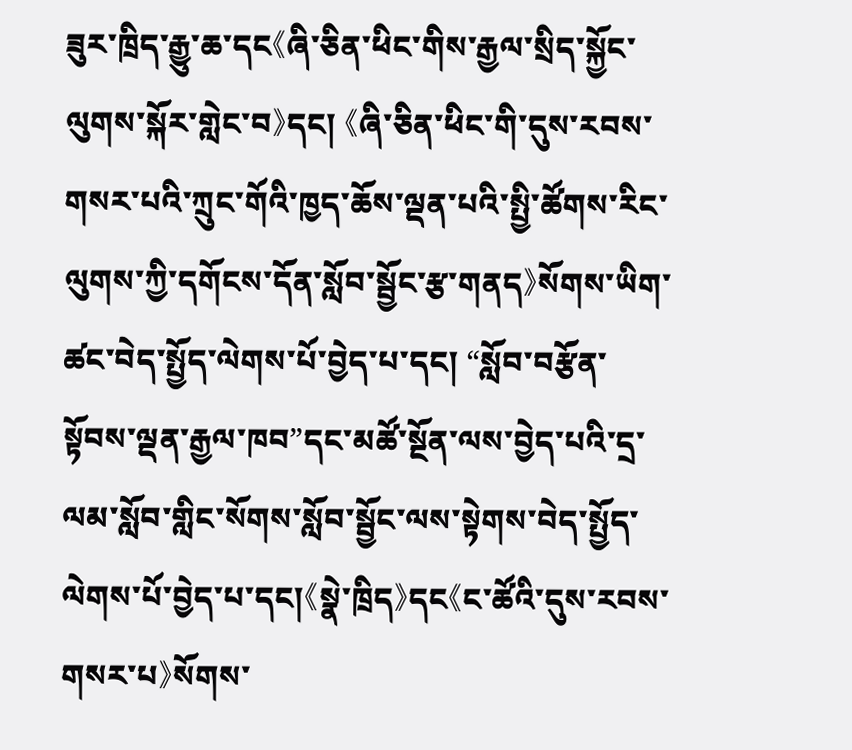ཟུར་ཁྲིད་རྒྱུ་ཆ་དང《ཞི་ཅིན་ཕིང་གིས་རྒྱལ་སྲིད་སྐྱོང་ལུགས་སྐོར་གླེང་བ》དང། 《ཞི་ཅིན་ཕིང་གི་དུས་རབས་གསར་པའི་ཀྲུང་གོའི་ཁྱད་ཆོས་ལྡན་པའི་སྤྱི་ཚོགས་རིང་ལུགས་ཀྱི་དགོངས་དོན་སློབ་སྦྱོང་རྩ་གནད》སོགས་ཡིག་ཚང་བེད་སྤྱོད་ལེགས་པོ་བྱེད་པ་དང། “སློབ་བརྩོན་སྟོབས་ལྡན་རྒྱལ་ཁབ”དང་མཚོ་སྔོན་ལས་བྱེད་པའི་དྲ་ལམ་སློབ་གླིང་སོགས་སློབ་སྦྱོང་ལས་སྟེགས་བེད་སྤྱོད་ལེགས་པོ་བྱེད་པ་དང།《སྣེ་ཁྲིད》དང《ང་ཚོའི་དུས་རབས་གསར་པ》སོགས་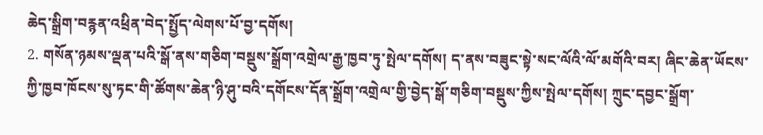ཆེད་སྒྲིག་བརྙན་འཕྲིན་བེད་སྤྱོད་ལེགས་པོ་བྱ་དགོས།
2. གསོན་ཉམས་ལྡན་པའི་སྒོ་ནས་གཅིག་བསྡུས་སྒྲོག་འགྲེལ་རྒྱ་ཁྱབ་ཏུ་སྤེལ་དགོས། ད་ནས་བཟུང་སྟེ་སང་ལོའི་ལོ་མགོའི་བར། ཞིང་ཆེན་ཡོངས་ཀྱི་ཁྱབ་ཁོངས་སུ་ཏང་གི་ཚོགས་ཆེན་ཉི་ཤུ་བའི་དགོངས་དོན་སྒྲོག་འགྲེལ་གྱི་བྱེད་སྒོ་གཅིག་བསྡུས་ཀྱིས་སྤེལ་དགོས། ཀྲུང་དབྱང་སྒྲོག་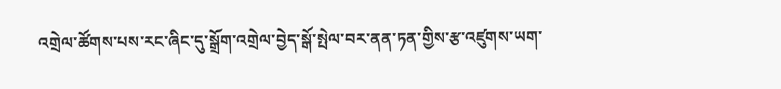འགྲེལ་ཚོགས་པས་རང་ཞིང་དུ་སྒྲོག་འགྲེལ་བྱེད་སྒོ་སྤེལ་བར་ནན་ཏན་གྱིས་རྩ་འཛུགས་ཡག་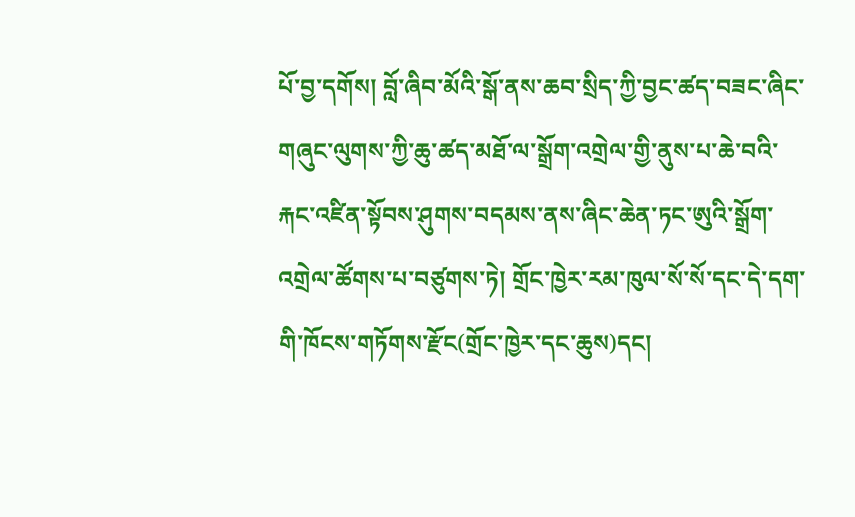པོ་བྱ་དགོས། བློ་ཞིབ་མོའི་སྒོ་ནས་ཆབ་སྲིད་ཀྱི་བྱང་ཚད་བཟང་ཞིང་གཞུང་ལུགས་ཀྱི་ཆུ་ཚད་མཐོ་ལ་སྒྲོག་འགྲེལ་གྱི་ནུས་པ་ཆེ་བའི་རྐང་འཛིན་སྟོབས་ཤུགས་བདམས་ནས་ཞིང་ཆེན་ཏང་ཨུའི་སྒྲོག་འགྲེལ་ཚོགས་པ་བཙུགས་ཏེ། གྲོང་ཁྱེར་རམ་ཁུལ་སོ་སོ་དང་དེ་དག་གི་ཁོངས་གཏོགས་རྫོང(གྲོང་ཁྱེར་དང་ཆུས)དང།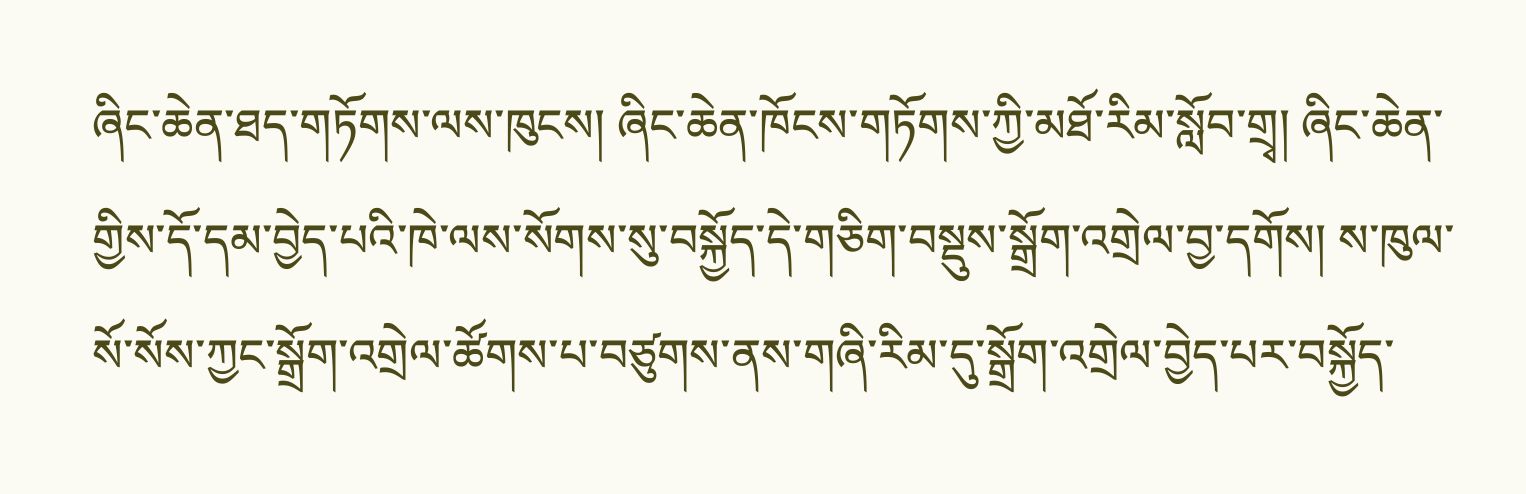ཞིང་ཆེན་ཐད་གཏོགས་ལས་ཁུངས། ཞིང་ཆེན་ཁོངས་གཏོགས་ཀྱི་མཐོ་རིམ་སློབ་གྲྭ། ཞིང་ཆེན་གྱིས་དོ་དམ་བྱེད་པའི་ཁེ་ལས་སོགས་སུ་བསྐྱོད་དེ་གཅིག་བསྡུས་སྒྲོག་འགྲེལ་བྱ་དགོས། ས་ཁུལ་སོ་སོས་ཀྱང་སྒྲོག་འགྲེལ་ཚོགས་པ་བཙུགས་ནས་གཞི་རིམ་དུ་སྒྲོག་འགྲེལ་བྱེད་པར་བསྐྱོད་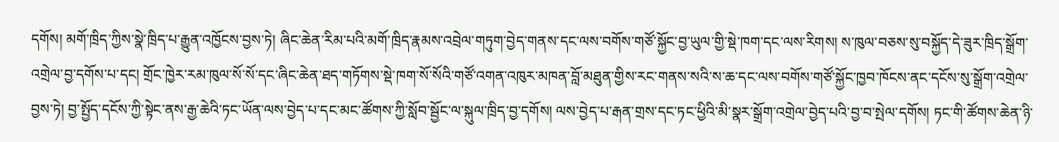དགོས། མགོ་ཁྲིད་ཀྱིས་སྣེ་ཁྲིད་པ་རྒྱུན་འཁྱོངས་བྱས་ཏེ། ཞིང་ཆེན་རིམ་པའི་མགོ་ཁྲིད་རྣམས་འབྲེལ་གཏུག་བྱེད་གནས་དང་ལས་བགོས་གཙོ་སྐྱོང་བྱ་ཡུལ་གྱི་སྡེ་ཁག་དང་ལས་རིགས། ས་ཁུལ་བཅས་སུ་བསྐྱོད་དེ་ཟུར་ཁྲིད་སྒྲོག་འགྲེལ་བྱ་དགོས་པ་དང། གྲོང་ཁྱེར་རམ་ཁུལ་སོ་སོ་དང་ཞིང་ཆེན་ཐད་གཏོགས་སྡེ་ཁག་སོ་སོའི་གཙོ་འགན་འཁུར་མཁན་བློ་མཐུན་གྱིས་རང་གནས་སའི་ས་ཆ་དང་ལས་བགོས་གཙོ་སྐྱོང་ཁྱབ་ཁོངས་ནང་དངོས་སུ་སྒྲོག་འགྲེལ་བྱས་ཏེ། བྱ་སྤྱོད་དངོས་ཀྱི་སྟེང་ནས་རྒྱ་ཆེའི་ཏང་ཡོན་ལས་བྱེད་པ་དང་མང་ཚོགས་ཀྱི་སློབ་སྦྱོང་ལ་སྐུལ་ཁྲིད་བྱ་དགོས། ལས་བྱེད་པ་རྒན་གྲས་དང་ཏང་ཕྱིའི་མི་སྣར་སྒྲོག་འགྲེལ་བྱེད་པའི་བྱ་བ་སྤེལ་དགོས། ཏང་གི་ཚོགས་ཆེན་ཉི་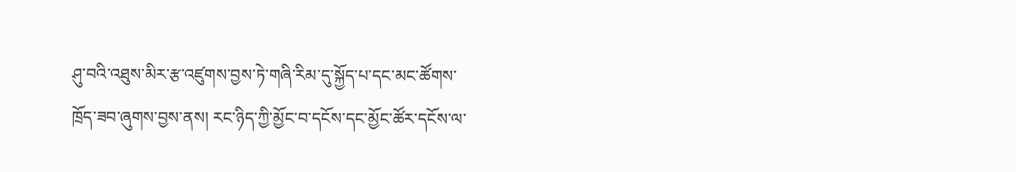ཤུ་བའི་འཐུས་མིར་རྩ་འཛུགས་བྱས་ཏེ་གཞི་རིམ་དུ་སྐྱོད་པ་དང་མང་ཚོགས་ཁྲོད་ཟབ་ཞུགས་བྱས་ནས། རང་ཉིད་ཀྱི་མྱོང་བ་དངོས་དང་མྱོང་ཚོར་དངོས་ལ་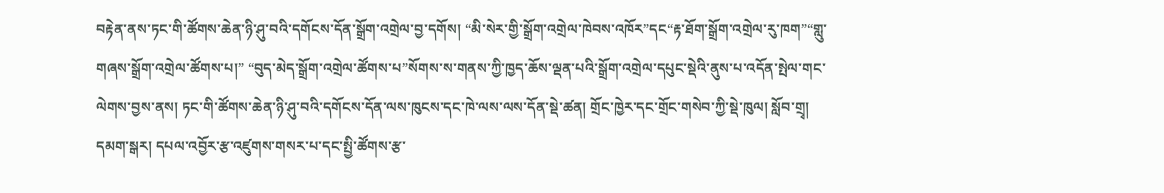བརྟེན་ནས་ཏང་གི་ཚོགས་ཆེན་ཉི་ཤུ་བའི་དགོངས་དོན་སྒྲོག་འགྲེལ་བྱ་དགོས། “མི་སེར་གྱི་སྒྲོག་འགྲེལ་ཁེབས་འཁོར”དང“རྟ་ཐོག་སྒྲོག་འགྲེལ་རུ་ཁག”“གླུ་གཞས་སྒྲོག་འགྲེལ་ཚོགས་པ།” “བུད་མེད་སྒྲོག་འགྲེལ་ཚོགས་པ”སོགས་ས་གནས་ཀྱི་ཁྱད་ཆོས་ལྡན་པའི་སྒྲོག་འགྲེལ་དཔུང་སྡེའི་ནུས་པ་འདོན་སྤེལ་གང་ལེགས་བྱས་ནས། ཏང་གི་ཚོགས་ཆེན་ཉི་ཤུ་བའི་དགོངས་དོན་ལས་ཁུངས་དང་ཁེ་ལས་ལས་དོན་སྡེ་ཚན། གྲོང་ཁྱེར་དང་གྲོང་གསེབ་ཀྱི་སྡེ་ཁུལ། སློབ་གྲྭ། དམག་སྒར། དཔལ་འབྱོར་རྩ་འཛུགས་གསར་པ་དང་སྤྱི་ཚོགས་རྩ་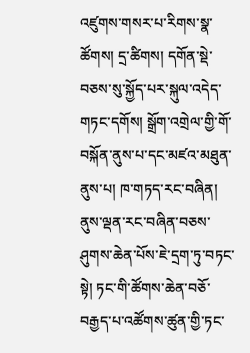འཛུགས་གསར་པ་རིགས་སྣ་ཚོགས། དྲ་ཚིགས། དགོན་སྡེ་བཅས་སུ་སྐྱོད་པར་སྐུལ་འདེད་གཏང་དགོས། སྒྲོག་འགྲེལ་གྱི་གོ་བསྐོན་ནུས་པ་དང་མཛའ་མཐུན་ནུས་པ། ཁ་གཏད་རང་བཞིན། ནུས་ལྡན་རང་བཞིན་བཅས་ཤུགས་ཆེན་པོས་ཇེ་དྲག་ཏུ་བཏང་སྟེ། ཏང་གི་ཚོགས་ཆེན་བཅོ་བརྒྱད་པ་འཚོགས་ཚུན་གྱི་ཏང་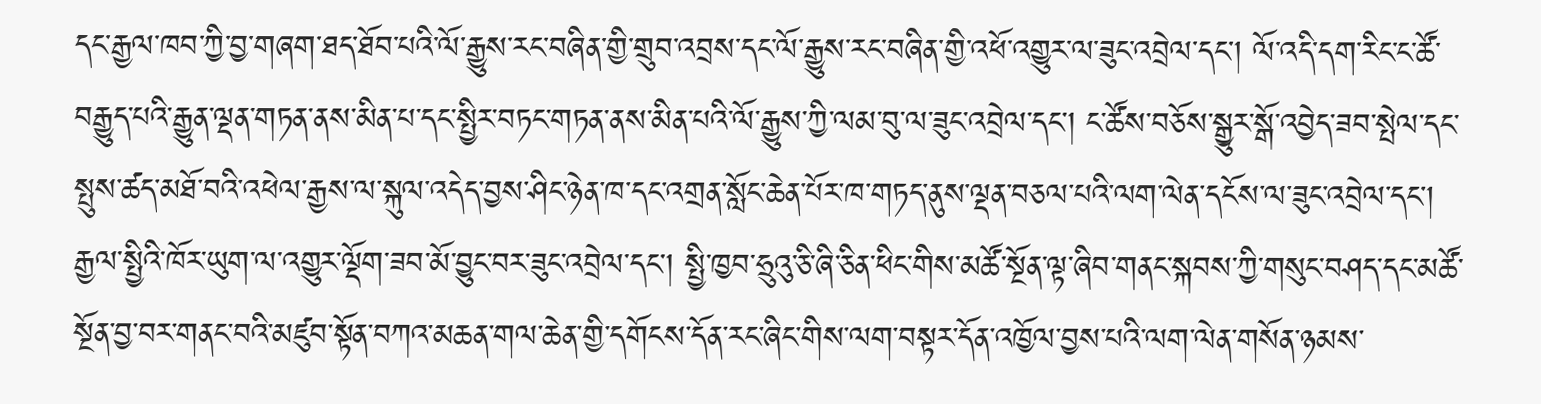དང་རྒྱལ་ཁབ་ཀྱི་བྱ་གཞག་ཐད་ཐོབ་པའི་ལོ་རྒྱུས་རང་བཞིན་གྱི་གྲུབ་འབྲས་དང་ལོ་རྒྱུས་རང་བཞིན་གྱི་འཕོ་འགྱུར་ལ་ཟུང་འབྲེལ་དང། ལོ་འདི་དག་རིང་ང་ཚོ་བརྒྱུད་པའི་རྒྱུན་ལྡན་གཏན་ནས་མིན་པ་དང་སྤྱིར་བཏང་གཏན་ནས་མིན་པའི་ལོ་རྒྱུས་ཀྱི་ལམ་བུ་ལ་ཟུང་འབྲེལ་དང། ང་ཚོས་བཅོས་སྒྱུར་སྒོ་འབྱེད་ཟབ་སྤེལ་དང་སྤུས་ཚད་མཐོ་བའི་འཕེལ་རྒྱས་ལ་སྐུལ་འདེད་བྱས་ཤིང་ཉེན་ཁ་དང་འགྲན་སློང་ཆེན་པོར་ཁ་གཏད་ནུས་ལྡན་བཅལ་པའི་ལག་ལེན་དངོས་ལ་ཟུང་འབྲེལ་དང། རྒྱལ་སྤྱིའི་ཁོར་ཡུག་ལ་འགྱུར་ལྡོག་ཟབ་མོ་བྱུང་བར་ཟུང་འབྲེལ་དང། སྤྱི་ཁྱབ་ཧྲུའུ་ཅི་ཞི་ཅིན་ཕིང་གིས་མཚོ་སྔོན་ལྟ་ཞིབ་གནང་སྐབས་ཀྱི་གསུང་བཤད་དང་མཚོ་སྔོན་བྱ་བར་གནང་བའི་མཛུབ་སྟོན་བཀའ་མཆན་གལ་ཆེན་གྱི་དགོངས་དོན་རང་ཞིང་གིས་ལག་བསྟར་དོན་འཁྱོལ་བྱས་པའི་ལག་ལེན་གསོན་ཉམས་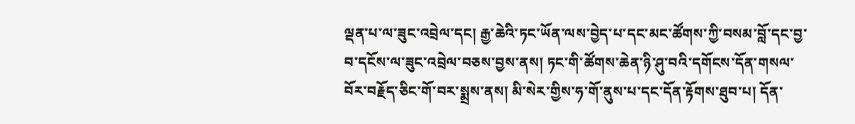ལྡན་པ་ལ་ཟུང་འབྲེལ་དང། རྒྱ་ཆེའི་ཏང་ཡོན་ལས་བྱེད་པ་དང་མང་ཚོགས་ཀྱི་བསམ་བློ་དང་བྱ་བ་དངོས་ལ་ཟུང་འབྲེལ་བཅས་བྱས་ནས། ཏང་གི་ཚོགས་ཆེན་ཉི་ཤུ་བའི་དགོངས་དོན་གསལ་བོར་བརྗོད་ཅིང་གོ་བར་སྨྲས་ནས། མི་སེར་གྱིས་ཧ་གོ་ནུས་པ་དང་དོན་རྟོགས་ཐུབ་པ། དོན་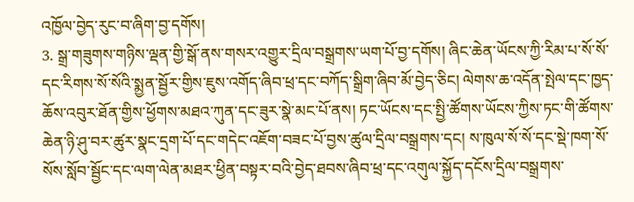འཁྱོལ་བྱེད་རུང་བ་ཞིག་བྱ་དགོས།
3. སྒྲ་གཟུགས་གཉིས་ལྡན་གྱི་སྒོ་ནས་གསར་འགྱུར་དྲིལ་བསྒྲགས་ཡག་པོ་བྱ་དགོས། ཞིང་ཆེན་ཡོངས་ཀྱི་རིམ་པ་སོ་སོ་དང་རིགས་སོ་སོའི་སྨྱན་སྦྱོར་གྱིས་ཇུས་འགོད་ཞིབ་ཕྲ་དང་བཀོད་སྒྲིག་ཞིབ་མོ་བྱེད་ཅིང། ལེགས་ཆ་འདོན་སྤེལ་དང་ཁྱད་ཆོས་འབུར་ཐོན་གྱིས་ཕྱོགས་མཐའ་ཀུན་དང་ཟུར་སྣེ་མང་པོ་ནས། ཏང་ཡོངས་དང་སྤྱི་ཚོགས་ཡོངས་ཀྱིས་ཏང་གི་ཚོགས་ཆེན་ཉི་ཤུ་བར་ཚུར་སྣང་དྲག་པོ་དང་གདེང་འཇོག་བཟང་པོ་བྱས་ཚུལ་དྲིལ་བསྒྲགས་དང། ས་ཁུལ་སོ་སོ་དང་སྡེ་ཁག་སོ་སོས་སློབ་སྦྱོང་དང་ལག་ལེན་མཐར་ཕྱིན་བསྟར་བའི་བྱེད་ཐབས་ཞིབ་ཕྲ་དང་འགུལ་སྐྱོད་དངོས་དྲིལ་བསྒྲགས་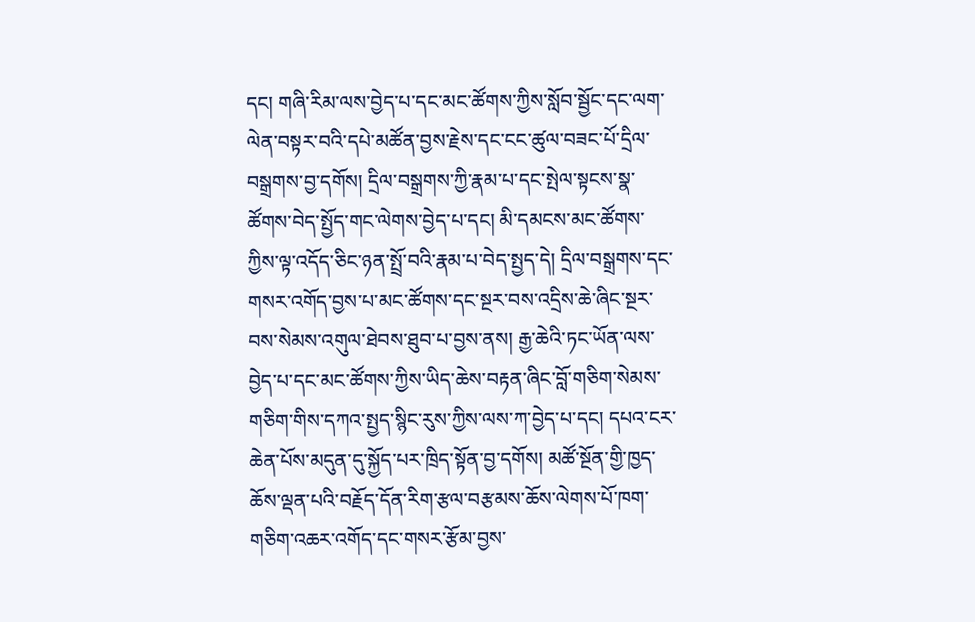དང། གཞི་རིམ་ལས་བྱེད་པ་དང་མང་ཚོགས་ཀྱིས་སློབ་སྦྱོང་དང་ལག་ལེན་བསྟར་བའི་དཔེ་མཚོན་བྱས་རྗེས་དང་ངང་ཚུལ་བཟང་པོ་དྲིལ་བསྒྲགས་བྱ་དགོས། དྲིལ་བསྒྲགས་ཀྱི་རྣམ་པ་དང་སྤེལ་སྟངས་སྣ་ཚོགས་བེད་སྤྱོད་གང་ལེགས་བྱེད་པ་དང། མི་དམངས་མང་ཚོགས་ཀྱིས་ལྟ་འདོད་ཅིང་ཉན་སྤྲོ་བའི་རྣམ་པ་བེད་སྤྱད་དེ། དྲིལ་བསྒྲགས་དང་གསར་འགོད་བྱས་པ་མང་ཚོགས་དང་སྔར་བས་འདྲིས་ཆེ་ཞིང་སྔར་བས་སེམས་འགུལ་ཐེབས་ཐུབ་པ་བྱས་ནས། རྒྱ་ཆེའི་ཏང་ཡོན་ལས་བྱེད་པ་དང་མང་ཚོགས་ཀྱིས་ཡིད་ཆེས་བརྟན་ཞིང་བློ་གཅིག་སེམས་གཅིག་གིས་དཀའ་སྤྱད་སྙིང་རུས་ཀྱིས་ལས་ཀ་བྱེད་པ་དང། དཔའ་ངར་ཆེན་པོས་མདུན་དུ་སྐྱོད་པར་ཁྲིད་སྟོན་བྱ་དགོས། མཚོ་སྔོན་གྱི་ཁྱད་ཆོས་ལྡན་པའི་བརྗོད་དོན་རིག་རྩལ་བརྩམས་ཆོས་ལེགས་པོ་ཁག་གཅིག་འཆར་འགོད་དང་གསར་རྩོམ་བྱས་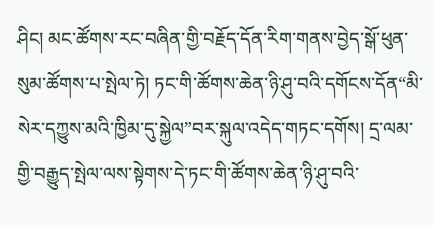ཤིང། མང་ཚོགས་རང་བཞིན་གྱི་བརྗོད་དོན་རིག་གནས་བྱེད་སྒོ་ཕུན་སུམ་ཚོགས་པ་སྤེལ་ཏེ། ཏང་གི་ཚོགས་ཆེན་ཉི་ཤུ་བའི་དགོངས་དོན“མི་སེར་དཀྱུས་མའི་ཁྱིམ་དུ་སྐྱེལ”བར་སྐུལ་འདེད་གཏང་དགོས། དྲ་ལམ་གྱི་བརྒྱུད་སྤེལ་ལས་སྟེགས་དེ་ཏང་གི་ཚོགས་ཆེན་ཉི་ཤུ་བའི་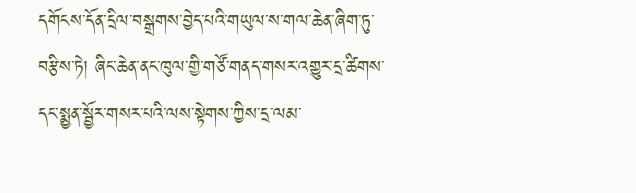དགོངས་དོན་དྲིལ་བསྒྲགས་བྱེད་པའི་གཡུལ་ས་གལ་ཆེན་ཞིག་ཏུ་བརྩིས་ཏེ། ཞིང་ཆེན་ནང་ཁུལ་གྱི་གཙོ་གནད་གསར་འགྱུར་དྲ་ཚིགས་དང་སྨྱན་སྦྱོར་གསར་པའི་ལས་སྟེགས་ཀྱིས་དྲ་ལམ་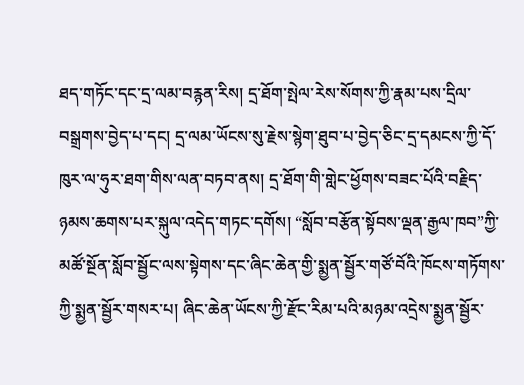ཐད་གཏོང་དང་དྲ་ལམ་བརྙན་རིས། དྲ་ཐོག་སྤེལ་རེས་སོགས་ཀྱི་རྣམ་པས་དྲིལ་བསྒྲགས་བྱེད་པ་དང། དྲ་ལམ་ཡོངས་སུ་རྗེས་སྙེག་ཐུབ་པ་བྱེད་ཅིང་དྲ་དམངས་ཀྱི་དོ་ཁུར་ལ་ཧུར་ཐག་གིས་ལན་བཏབ་ནས། དྲ་ཐོག་གི་གླེང་ཕྱོགས་བཟང་པོའི་བརྗིད་ཉམས་ཆགས་པར་སྐུལ་འདེད་གཏང་དགོས། “སློབ་བརྩོན་སྟོབས་ལྡན་རྒྱལ་ཁབ”ཀྱི་མཚོ་སྔོན་སློབ་སྦྱོང་ལས་སྟེགས་དང་ཞིང་ཆེན་གྱི་སྨྱན་སྦྱོར་གཙོ་བོའི་ཁོངས་གཏོགས་ཀྱི་སྨྱན་སྦྱོར་གསར་པ། ཞིང་ཆེན་ཡོངས་ཀྱི་རྫོང་རིམ་པའི་མཉམ་འདྲེས་སྨྱན་སྦྱོར་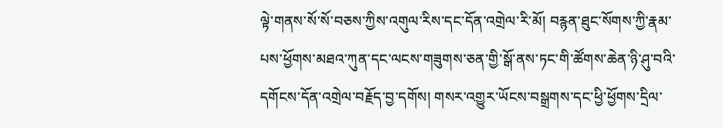ལྟེ་གནས་སོ་སོ་བཅས་ཀྱིས་འགུལ་རིས་དང་དོན་འགྲེལ་རི་མོ། བརྙན་ཐུང་སོགས་ཀྱི་རྣམ་པས་ཕྱོགས་མཐའ་ཀུན་དང་ལངས་གཟུགས་ཅན་གྱི་སྒོ་ནས་ཏང་གི་ཚོགས་ཆེན་ཉི་ཤུ་བའི་དགོངས་དོན་འགྲེལ་བརྗོད་བྱ་དགོས། གསར་འགྱུར་ཡོངས་བསྒྲགས་དང་ཕྱི་ཕྱོགས་དྲིལ་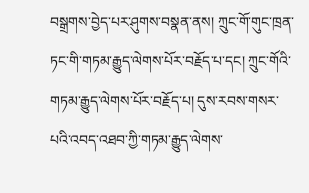བསྒྲགས་བྱེད་པར་ཤུགས་བསྣན་ནས། ཀྲུང་གོ་གུང་ཁྲན་ཏང་གི་གཏམ་རྒྱུད་ལེགས་པོར་བརྗོད་པ་དང། ཀྲུང་གོའི་གཏམ་རྒྱུད་ལེགས་པོར་བརྗོད་པ། དུས་རབས་གསར་པའི་འབད་འཐབ་ཀྱི་གཏམ་རྒྱུད་ལེགས་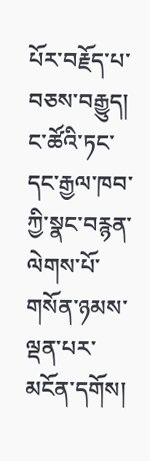པོར་བརྗོད་པ་བཅས་བརྒྱུད། ང་ཚོའི་ཏང་དང་རྒྱལ་ཁབ་ཀྱི་སྣང་བརྙན་ལེགས་པོ་གསོན་ཉམས་ལྡན་པར་མངོན་དགོས།